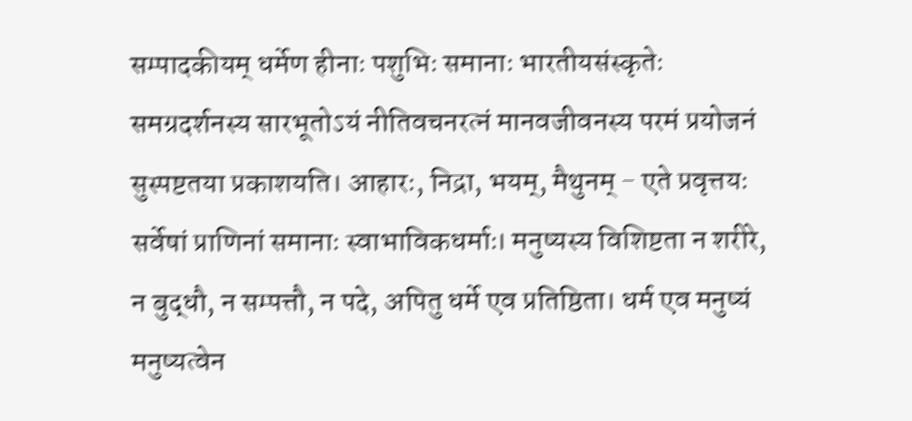सम्पादकीयम् धर्मेण हीनाः पशुभिः समानाः भारतीयसंस्कृतेः समग्रदर्शनस्य सारभूतोऽयं नीतिवचनरत्नं मानवजीवनस्य परमं प्रयोजनं सुस्पष्टतया प्रकाशयति। आहारः, निद्रा, भयम्, मैथुनम् - एते प्रवृत्तयः सर्वेषां प्राणिनां समानाः स्वाभाविकधर्माः। मनुष्यस्य विशिष्टता न शरीरे, न बुद्धौ, न सम्पत्तौ, न पदे, अपितु धर्मे एव प्रतिष्ठिता। धर्म एव मनुष्यं मनुष्यत्वेन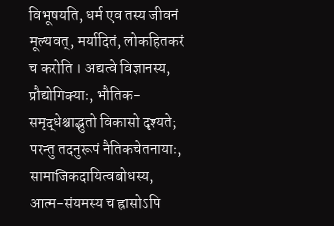विभूषयति, धर्म एव तस्य जीवनं मूल्यवत्, मर्यादितं, लोकहितकरं च करोति । अद्यत्वे विज्ञानस्य, प्रौद्योगिक्याः, भौतिक-समृद्धेश्चाद्भुतो विकासो दृश्यते; परन्तु तदनुरूपं नैतिकचेतनायाः, सामाजिकदायित्वबोधस्य, आत्म-संयमस्य च ह्रासोऽपि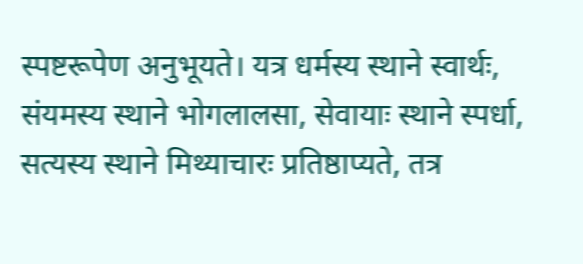स्पष्टरूपेण अनुभूयते। यत्र धर्मस्य स्थाने स्वार्थः, संयमस्य स्थाने भोगलालसा, सेवायाः स्थाने स्पर्धा, सत्यस्य स्थाने मिथ्याचारः प्रतिष्ठाप्यते, तत्र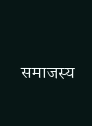समाजस्य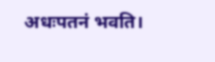अधःपतनं भवति।